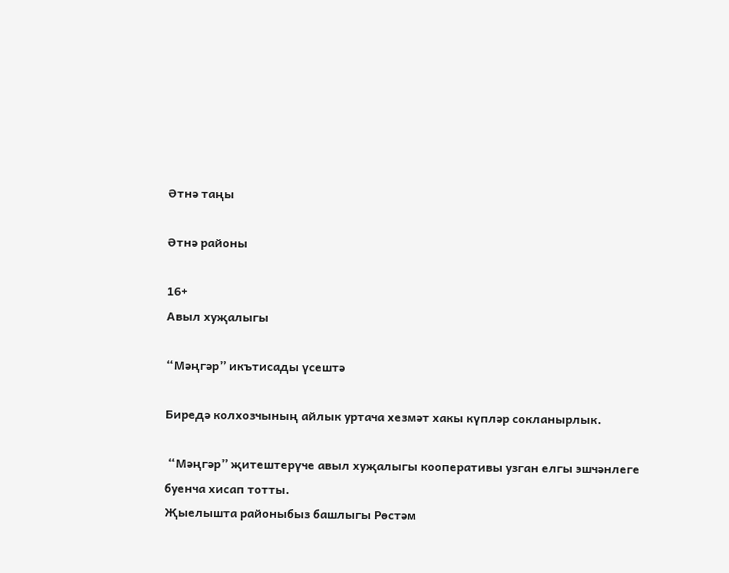Әтнә таңы

Әтнә районы

16+
Авыл хуҗалыгы

“Мәңгәр” икътисады үсештә

Биредә колхозчының айлык уртача хезмәт хакы күпләр сокланырлык.

 “Мәңгәр” җитештерүче авыл хуҗалыгы кооперативы узган елгы эшчәнлеге буенча хисап тотты.
Җыелышта районыбыз башлыгы Рөстәм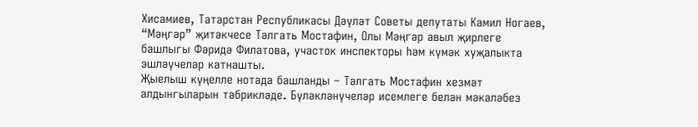Хисамиев, Татарстан Республикасы Дәүләт Советы депутаты Камил Ногаев, “Мәңгәр” җитәкчесе Тәлгать Мостафин, Олы Мәңгәр авыл җирлеге башлыгы Фәридә Филатова, участок инспекторы һәм күмәк хуҗалыкта эшләүчеләр катнашты.
Җыелыш күңелле нотада башланды – Тәлгать Мостафин хезмәт алдынгыларын тәбрикләде. Бүләкләнүчеләр исемлеге белән мәкаләбез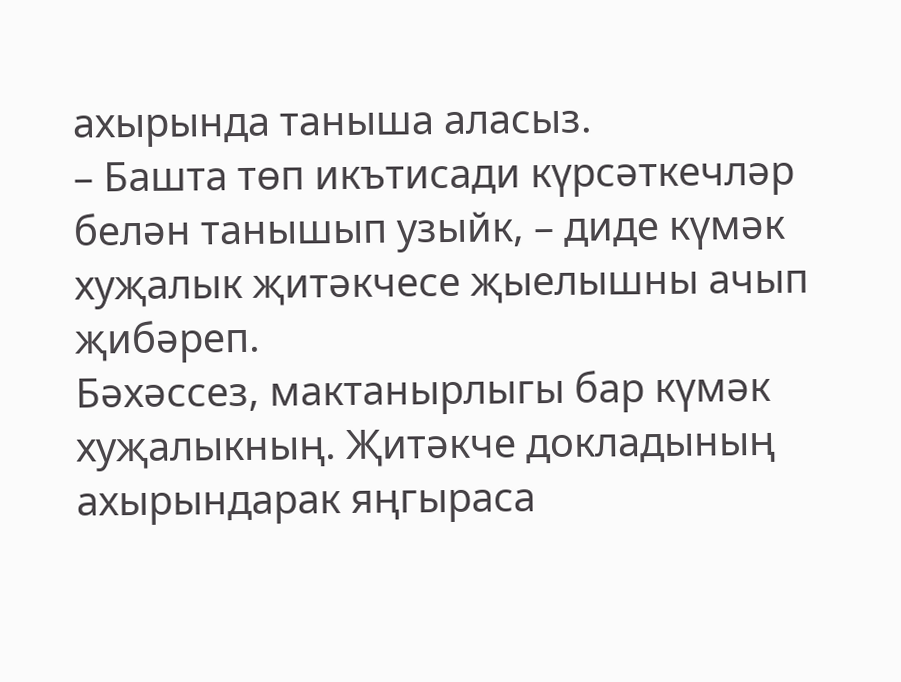ахырында таныша аласыз.
– Башта төп икътисади күрсәткечләр белән танышып узыйк, – диде күмәк хуҗалык җитәкчесе җыелышны ачып җибәреп.
Бәхәссез, мактанырлыгы бар күмәк хуҗалыкның. Җитәкче докладының ахырындарак яңгыраса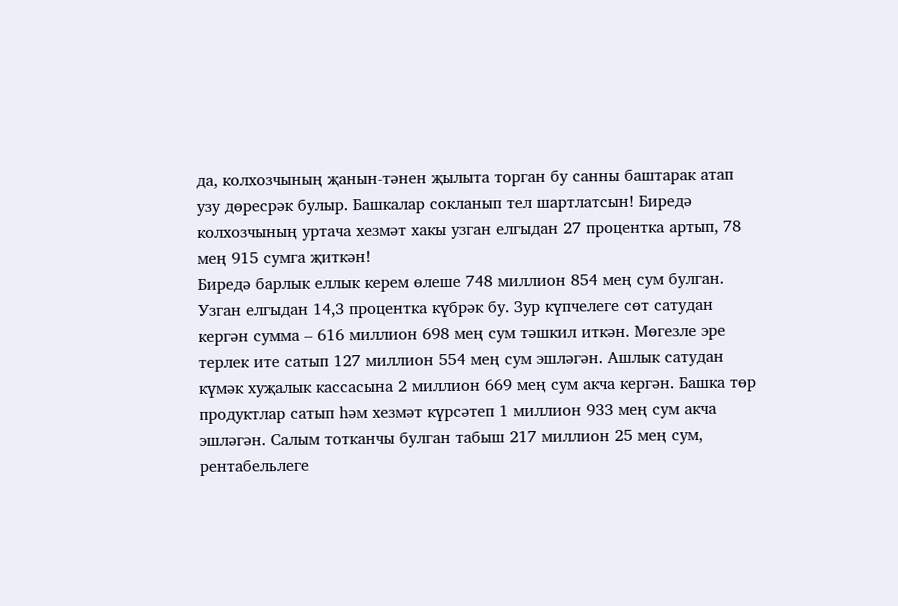да, колхозчының җанын-тәнен җылыта торган бу санны баштарак атап узу дөресрәк булыр. Башкалар сокланып тел шартлатсын! Биредә колхозчының уртача хезмәт хакы узган елгыдан 27 процентка артып, 78 мең 915 сумга җиткән!
Биредә барлык еллык керем өлеше 748 миллион 854 мең сум булган. Узган елгыдан 14,3 процентка күбрәк бу. Зур күпчелеге сөт сатудан кергән сумма – 616 миллион 698 мең сум тәшкил иткән. Мөгезле эре терлек ите сатып 127 миллион 554 мең сум эшләгән. Ашлык сатудан күмәк хуҗалык кассасына 2 миллион 669 мең сум акча кергән. Башка төр продуктлар сатып һәм хезмәт күрсәтеп 1 миллион 933 мең сум акча эшләгән. Салым тотканчы булган табыш 217 миллион 25 мең сум, рентабельлеге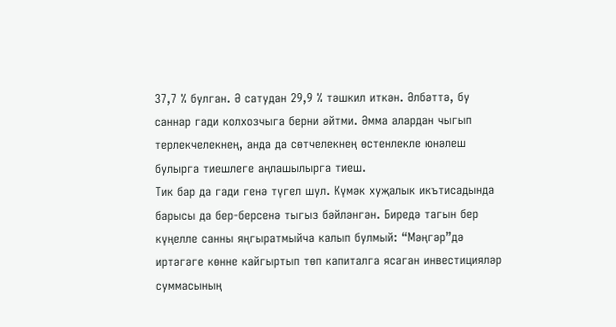37,7 % булган. Ә сатудан 29,9 % тәшкил иткән. Әлбәттә, бу саннар гади колхозчыга берни әйтми. Әмма алардан чыгып терлекчелекнең, анда да сөтчелекнең өстенлекле юнәлеш булырга тиешлеге аңлашылырга тиеш.
Тик бар да гади генә түгел шул. Күмәк хуҗалык икътисадында барысы да бер-берсенә тыгыз бәйләнгән. Биредә тагын бер күңелле санны яңгыратмыйча калып булмый: “Мәңгәр”дә иртәгәге көнне кайгыртып төп капиталга ясаган инвестицияләр суммасының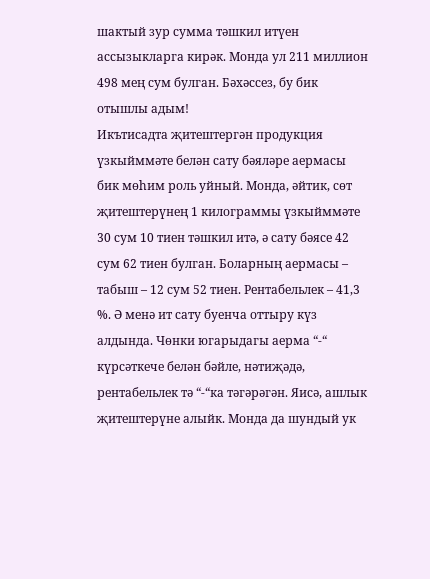шактый зур сумма тәшкил итүен ассызыкларга кирәк. Монда ул 211 миллион 498 мең сум булган. Бәхәссез, бу бик отышлы адым!
Икътисадта җитештергән продукция үзкыйммәте белән сату бәяләре аермасы бик мөһим роль уйный. Монда, әйтик, сөт җитештерүнең 1 килограммы үзкыйммәте 30 сум 10 тиен тәшкил итә, ә сату бәясе 42 сум 62 тиен булган. Боларның аермасы – табыш – 12 сум 52 тиен. Рентабельлек – 41,3 %. Ә менә ит сату буенча оттыру күз алдында. Чөнки югарыдагы аерма “-“ күрсәткече белән бәйле, нәтиҗәдә, рентабельлек тә “-“ка тәгәрәгән. Яисә, ашлык җитештерүне алыйк. Монда да шундый ук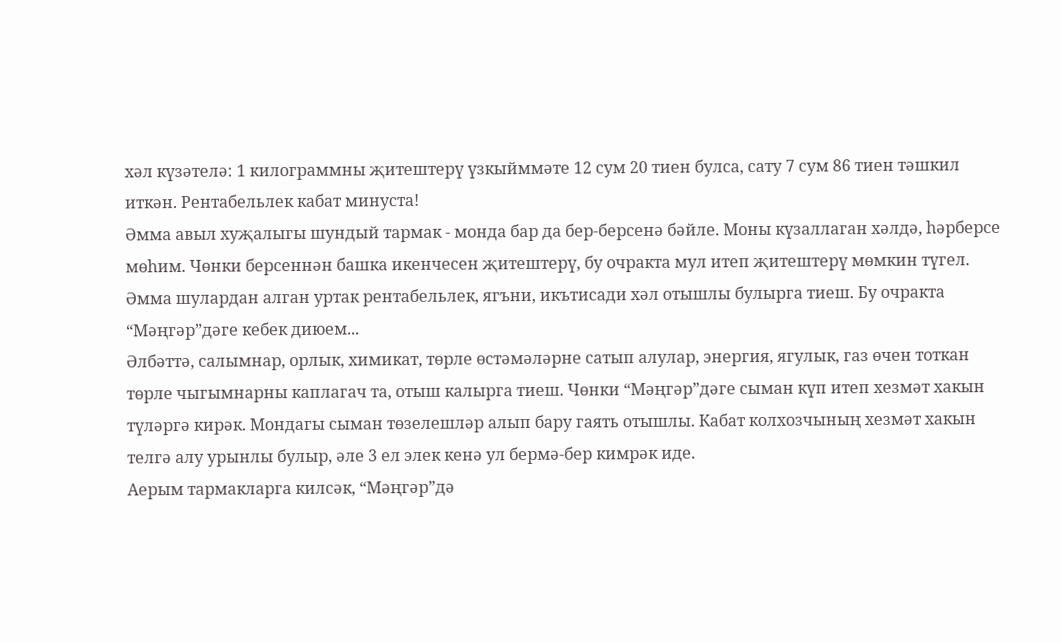хәл күзәтелә: 1 килограммны җитештерү үзкыйммәте 12 сум 20 тиен булса, сату 7 сум 86 тиен тәшкил иткән. Рентабельлек кабат минуста!
Әмма авыл хуҗалыгы шундый тармак - монда бар да бер-берсенә бәйле. Моны күзаллаган хәлдә, һәрберсе мөһим. Чөнки берсеннән башка икенчесен җитештерү, бу очракта мул итеп җитештерү мөмкин түгел. Әмма шулардан алган уртак рентабельлек, ягъни, икътисади хәл отышлы булырга тиеш. Бу очракта “Мәңгәр”дәге кебек диюем...
Әлбәттә, салымнар, орлык, химикат, төрле өстәмәләрне сатып алулар, энергия, ягулык, газ өчен тоткан төрле чыгымнарны каплагач та, отыш калырга тиеш. Чөнки “Мәңгәр”дәге сыман күп итеп хезмәт хакын түләргә кирәк. Мондагы сыман төзелешләр алып бару гаять отышлы. Кабат колхозчының хезмәт хакын телгә алу урынлы булыр, әле 3 ел элек кенә ул бермә-бер кимрәк иде.
Аерым тармакларга килсәк, “Мәңгәр”дә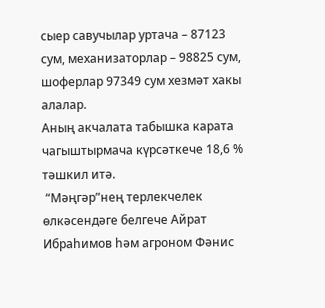сыер савучылар уртача – 87123 сум, механизаторлар – 98825 сум, шоферлар 97349 сум хезмәт хакы алалар.
Аның акчалата табышка карата чагыштырмача күрсәткече 18,6 % тәшкил итә.
 “Мәңгәр”нең терлекчелек өлкәсендәге белгече Айрат Ибраһимов һәм агроном Фәнис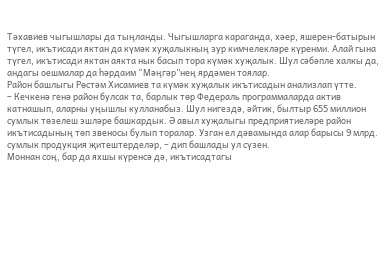Тәхавиев чыгышлары да тыңланды. Чыгышларга караганда, хәер, яшерен-батырын түгел, икътисади яктан да күмәк хуҗалыкның зур кимчелекләре күренми. Алай гына түгел, икътисади яктан аякта нык басып тора күмәк хуҗалык. Шул сәбәпле халкы да, андагы оешмалар да һәрдаим “Мәңгәр”нең ярдәмен тоялар.
Район башлыгы Рөстәм Хисамиев та күмәк хуҗалык икътисадын анализлап үтте.
– Кечкенә генә район булсак та, барлык төр Федераль программаларда актив катнашып, аларны уңышлы кулланабыз. Шул нигездә, әйтик, былтыр 655 миллион сумлык төзелеш эшләре башкардык. Ә авыл хуҗалыгы предприятиеләре район икътисадының төп звеносы булып торалар. Узган ел дәвамында алар барысы 9 млрд. сумлык продукция җитештерделәр, – дип башлады ул сүзен.
Моннан соң, бар да яхшы күренсә дә, икътисадтагы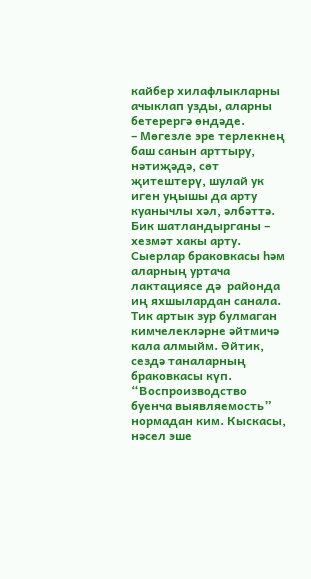кайбер хилафлыкларны ачыклап узды, аларны бетерергә өндәде.
– Мөгезле эре терлекнең баш санын арттыру, нәтиҗәдә, сөт җитештерү, шулай ук иген уңышы да арту куанычлы хәл, әлбәттә. Бик шатландырганы – хезмәт хакы арту. Сыерлар браковкасы һәм аларның уртача лактациясе дә  районда иң яхшылардан санала. Тик артык зур булмаган кимчелекләрне әйтмичә кала алмыйм. Әйтик, сездә таналарның браковкасы күп. “Воспроизводство буенча выявляемость” нормадан ким. Кыскасы, нәсел эше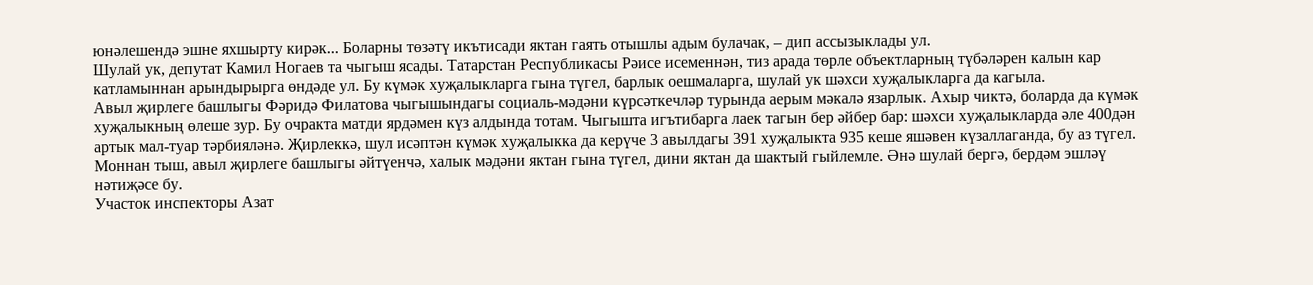юнәлешендә эшне яхшырту кирәк... Боларны төзәтү икътисади яктан гаять отышлы адым булачак, – дип ассызыклады ул.
Шулай ук, депутат Камил Ногаев та чыгыш ясады. Татарстан Республикасы Рәисе исеменнән, тиз арада төрле объектларның түбәләрен калын кар катламыннан арындырырга өндәде ул. Бу күмәк хуҗалыкларга гына түгел, барлык оешмаларга, шулай ук шәхси хуҗалыкларга да кагыла.
Авыл җирлеге башлыгы Фәридә Филатова чыгышындагы социаль-мәдәни күрсәткечләр турында аерым мәкалә язарлык. Ахыр чиктә, боларда да күмәк хуҗалыкның өлеше зур. Бу очракта матди ярдәмен күз алдында тотам. Чыгышта игътибарга лаек тагын бер әйбер бар: шәхси хуҗалыкларда әле 400дән артык мал-туар тәрбияләнә. Җирлеккә, шул исәптән күмәк хуҗалыкка да керүче 3 авылдагы 391 хуҗалыкта 935 кеше яшәвен күзаллаганда, бу аз түгел. Моннан тыш, авыл җирлеге башлыгы әйтүенчә, халык мәдәни яктан гына түгел, дини яктан да шактый гыйлемле. Әнә шулай бергә, бердәм эшләү нәтиҗәсе бу.
Участок инспекторы Азат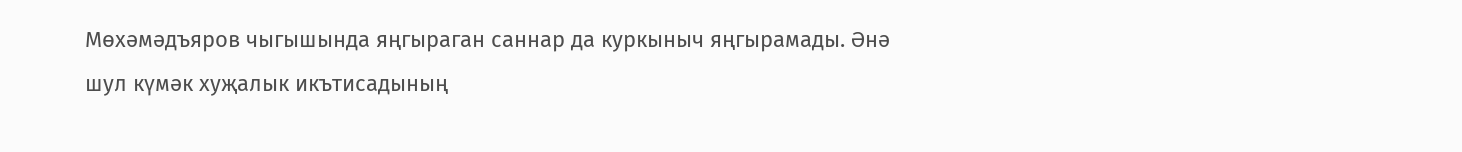Мөхәмәдъяров чыгышында яңгыраган саннар да куркыныч яңгырамады. Әнә шул күмәк хуҗалык икътисадының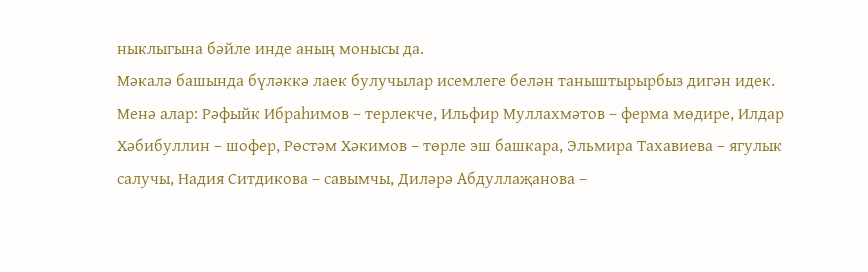ныклыгына бәйле инде аның монысы да.
Мәкалә башында бүләккә лаек булучылар исемлеге белән таныштырырбыз дигән идек. Менә алар: Рәфыйк Ибраһимов – терлекче, Ильфир Муллахмәтов – ферма мөдире, Илдар Хәбибуллин – шофер, Рөстәм Хәкимов – төрле эш башкара, Эльмира Тахавиева – ягулык салучы, Надия Ситдикова – савымчы, Диләрә Абдуллаҗанова –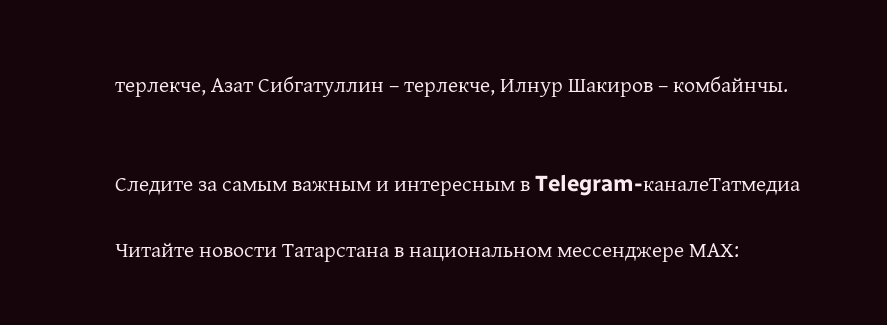терлекче, Азат Сибгатуллин – терлекче, Илнур Шакиров – комбайнчы.


Следите за самым важным и интересным в Telegram-каналеТатмедиа

Читайте новости Татарстана в национальном мессенджере MАХ: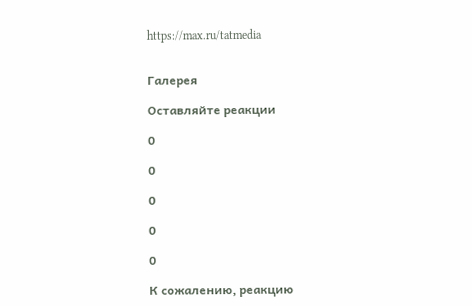https://max.ru/tatmedia


Галерея

Оставляйте реакции

0

0

0

0

0

К сожалению, реакцию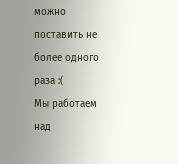можно поставить не более одного раза :(
Мы работаем над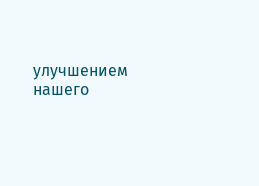улучшением нашего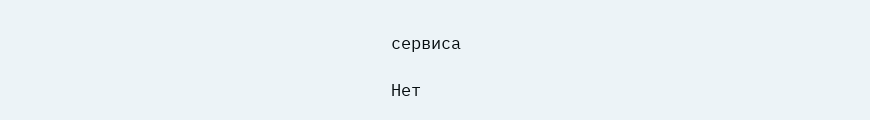сервиса

Нет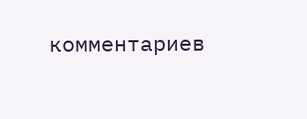комментариев